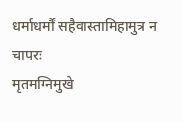धर्माधर्मौं सहैवास्तामिहामुत्र न चापरः
मृतमग्निमुखे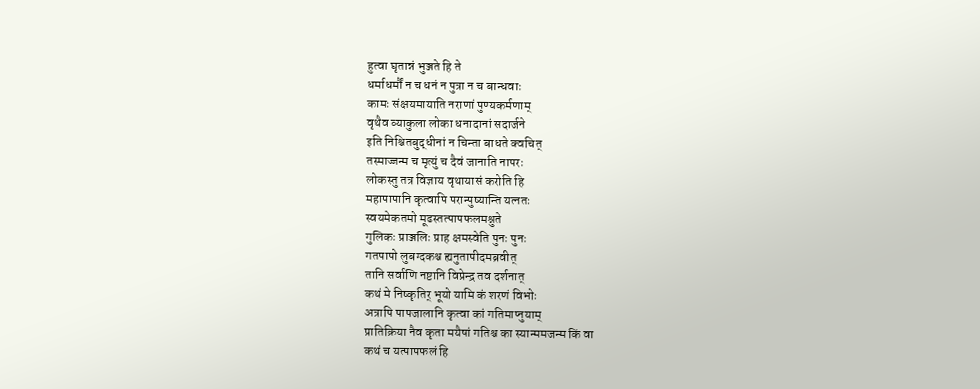हुत्वा घृतान्नं भुञ्जते हि ते
धर्माधर्मौं न च धनं न पुत्रा न च बान्धवाः
कामः संक्षयमायाति नराणां पुण्यकर्मणाम्
वृथैव व्याकुला लोका धनादानां सदार्जने
इति निश्चितबुद्धीनां न चिन्ता बाधते क्वचित्
तस्माज्जन्म च मृत्युं च दैवं जानाति नापरः
लोकस्तु तत्र विज्ञाय वृथायासं करोति हि
महापापानि कृत्वापि परान्पुष्यान्ति यत्नतः
स्वयमेकतमो मूढस्तत्पापफलमश्नुते
गुलिकः प्राञ्जलिः प्राह क्षमस्वेति पुनः पुनः
गतपापो लुबग्दकश्च ह्यनुतापीदमब्रवीत्
तानि सर्वाणि नष्टानि विप्रेन्द्र तव दर्शनात्
कथं मे निष्कृतिर् भूयो यामि कं शरणं विभोः
अत्रापि पापजालानि कृत्वा कां गतिमाप्नुयाम्
प्रातिक्रिया नैव कृता मयैषां गतिश्च का स्यान्ममजन्म किं वा
कथं च यत्पापफलं हि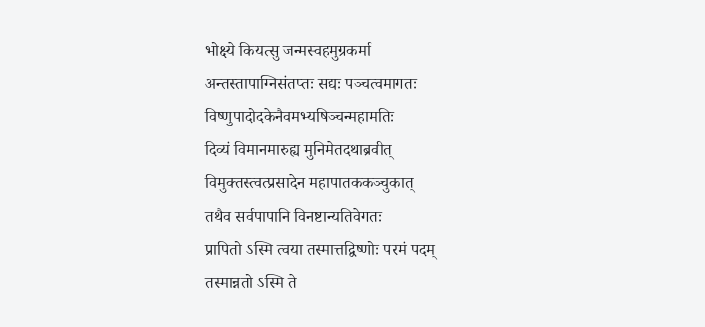भोक्ष्ये कियत्सु जन्मस्वहमुग्रकर्मा
अन्तस्तापाग्निसंतप्तः सद्यः पञ्चत्वमागतः
विष्णुपादोदकेनैवमभ्यषिञ्चन्महामतिः
दिव्यं विमानमारुह्य मुनिमेतदथाब्रवीत्
विमुक्तस्त्वत्प्रसादेन महापातककञ्चुकात्
तथैव सर्वपापानि विनष्टान्यतिवेगतः
प्रापितो ऽस्मि त्वया तस्मात्तद्विष्णोः परमं पदम्
तस्मान्नतो ऽस्मि ते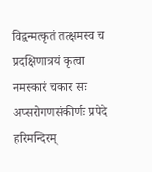विद्वन्मत्कृतं तत्क्षमस्व च
प्रदक्षिणात्रयं कृत्वा नमस्कारं चकार सः
अप्सरोगणसंकीर्णः प्रपेदे हरिमन्दिरम्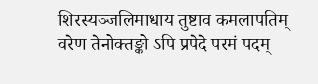शिरस्यञ्जलिमाधाय तुष्टाव कमलापतिम्
वरेण तेनोक्तङ्को ऽपि प्रपेदे परमं पदम्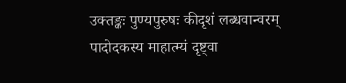उक्तङ्कः पुण्यपुरुषः कीदृशं लब्धवान्वरम्
पादोदकस्य माहात्म्यं दृष्ट्वा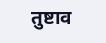तुष्टाव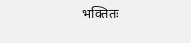भक्तितः